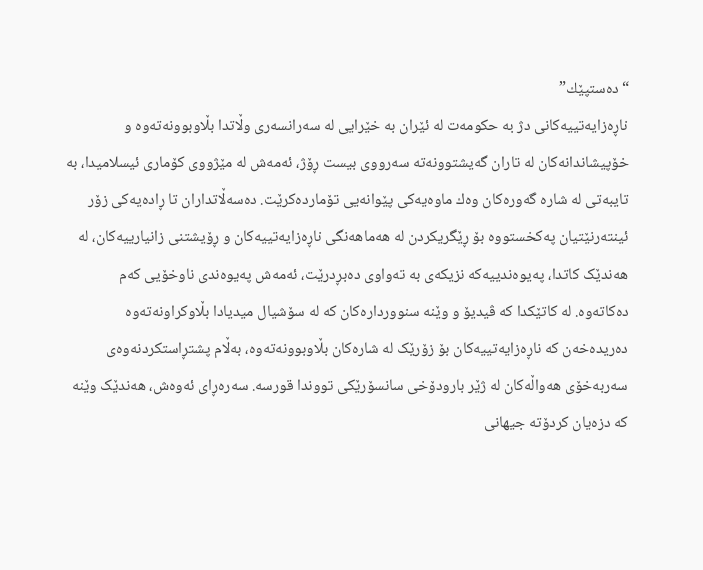“دەستپێك”
ناڕەزایەتییەکانی دژ بە حکومەت لە ئێران بە خێرایی لە سەرانسەری وڵاتدا بڵاوبوونەتەوە و خۆپیشاندانەکان لە تاران گەیشتوونەتە سەرووی بیست ڕۆژ، ئەمەش لە مێژووی کۆماری ئیسلامیدا، بە تایبەتی لە شارە گەورەکان وەك ماوەیەکی پێوانەیی تۆماردەکرێت. دەسەڵاتداران تا ڕادەیەکی زۆر ئینتەرنێتیان پەکخستووە بۆ ڕێگریکردن لە هەماهەنگی ناڕەزایەتییەکان و ڕۆیشتنی زانیارییەکان، لە هەندێک کاتدا، پەیوەندییەکە نزیکەی بە تەواوی دەبڕدرێت، ئەمەش پەیوەندی ناوخۆیی کەم دەکاتەوە. لە کاتێکدا کە ڤیدیۆ و وێنە سنووردارەکان کە لە سۆشیال میدیادا بڵاوکراونەتەوە دەریدەخەن کە ناڕەزایەتییەکان بۆ زۆرێک لە شارەکان بڵاوبوونەتەوە، بەڵام پشتڕاستکردنەوەی سەربەخۆی هەواڵەکان لە ژێر بارودۆخی سانسۆرێکی تووندا قورسە. سەرەڕای ئەوەش، هەندێک وێنە کە دزەیان کردۆتە جیهانی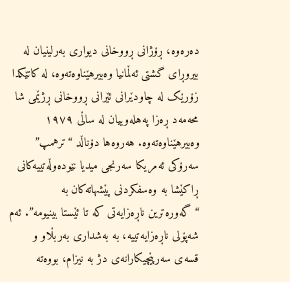دەرەوە، ڕۆژانی ڕووخانی دیواری بەرلینیان لە بیروڕای گشتی ئەڵمانیا وەبیرهێناوەتەوە، لە کاتێکدا زۆرێک لە چاودێرانی ئێرانی ڕووخانی ڕژێمی شا محەمەد ڕەزا پەهلەوییان لە ساڵی ١٩٧٩ وەبیرهێناوەتەوە. هەروەها دۆناڵد “ترهمپ” سەرۆکی ئەمریکا سەرنجی میدیا نێودەوڵەتییەکانی ڕاکێشا بە وەسفکردنی پێشهاتەکان بە “گەورەترین ناڕەزایەتی کە تا ئێستا بینیومە”. ئەم شەپۆلی ناڕەزایەتییە، بە بەشداری بەربڵاو و قسەی سەرپێچیکارانەی دژ بە نیزام، بووەتە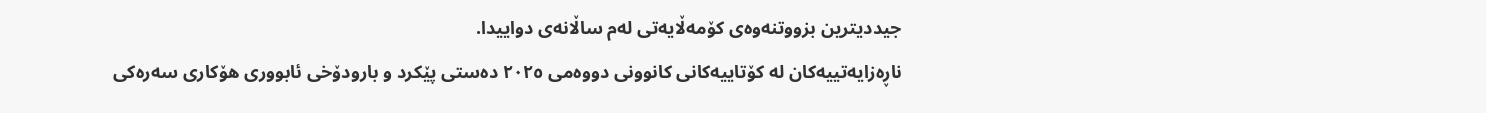جیددیترین بزووتنەوەی کۆمەڵایەتی لەم ساڵانەی دواییدا.
ناڕەزایەتییەکان لە کۆتاییەکانی کانوونی دووەمی ٢٠٢٥ دەستی پێکرد و بارودۆخی ئابووری هۆکاری سەرەکی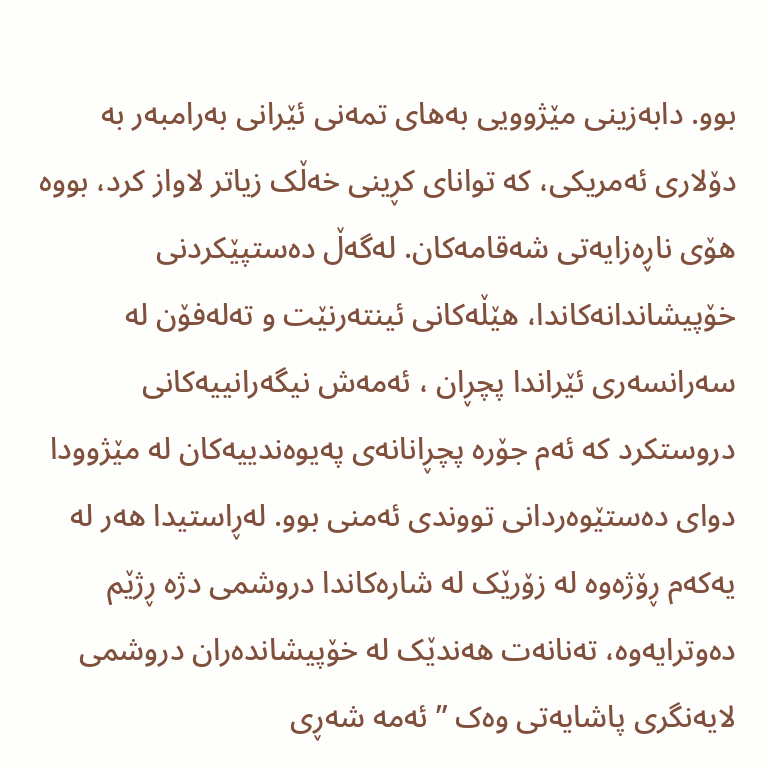بوو. دابەزینی مێژوویی بەهای تمەنی ئێرانی بەرامبەر بە دۆلاری ئەمریکی، کە توانای کڕینی خەڵک زیاتر لاواز کرد، بووە هۆی ناڕەزایەتی شەقامەکان. لەگەڵ دەستپێکردنی خۆپیشاندانەکاندا، هێڵەکانی ئینتەرنێت و تەلەفۆن لە سەرانسەری ئێراندا پچڕان ، ئەمەش نیگەرانییەکانی دروستکرد کە ئەم جۆرە پچڕانانەی پەیوەندییەکان لە مێژوودا دوای دەستێوەردانی تووندی ئەمنی بوو. لەڕاستیدا هەر لە یەکەم ڕۆژەوە لە زۆرێک لە شارەکاندا دروشمی دژە ڕژێم دەوترایەوە، تەنانەت هەندێک لە خۆپیشاندەران دروشمی لایەنگری پاشایەتی وەک ” ئەمە شەڕی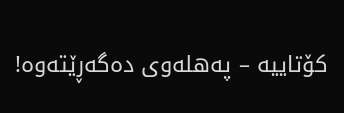کۆتاییە – پەهلەوی دەگەڕێتەوە!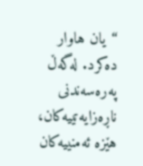“یان هاوار دەکرد. لەگەڵ پەرەسەندنی ناڕەزایەتییەکان، هێزە ئەمنییەکان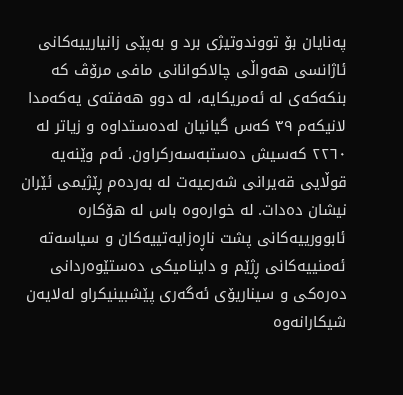پەنایان بۆ تووندوتیژی برد و بەپێی زانیارییەکانی ئاژانسی هەواڵی چالاکوانانی مافی مرۆڤ کە بنکەکەی لە ئەمریکایە، لە دوو هەفتەی یەکەمدا لانیکەم ٣٩ کەس گیانیان لەدەستداوە و زیاتر لە ٢٢٦٠ کەسیش دەستبەسەرکراون. ئەم وێنەیە قوڵایی قەیرانی شەرعیەت لە بەردەم ڕێژیمی ئێران نیشان دەدات. لە خوارەوە باس لە هۆکارە ئابوورییەکانی پشت ناڕەزایەتییەکان و سیاسەتە ئەمنییەکانی ڕژێم و داینامیکی دەستێوەردانی دەرەکی و سیناریۆی ئەگەری پێشبینیکراو لەلایەن شیکارانەوە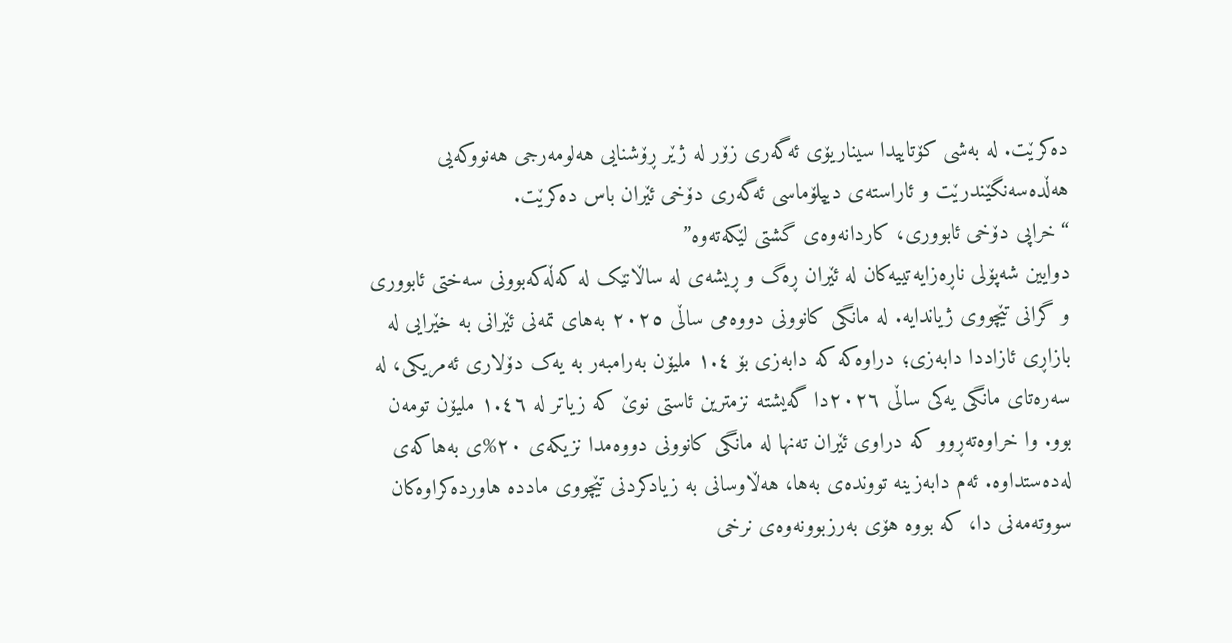دەکرێت. لە بەشی کۆتاییدا سیناریۆی ئەگەری زۆر لە ژێر ڕۆشنایی هەلومەرجی هەنووکەیی هەڵدەسەنگێندرێت و ئاراستەی دیپلۆماسی ئەگەری دۆخی ئێران باس دەکرێت.
“خراپی دۆخی ئابووری، کاردانەوەی گشتی لێکەتەوە”
دوایین شەپۆلی ناڕەزایەتییەکان لە ئێران ڕەگ و ڕیشەی لە ساڵانێک لە کەڵەکەبوونی سەختی ئابووری و گرانی تێچووی ژیاندایە. لە مانگی کانوونی دووەمی ساڵی ٢٠٢٥ بەهای تمەنی ئێرانی بە خێرایی لە بازاڕی ئازاددا دابەزی؛ دراوەکە کە دابەزی بۆ ١.٤ ملیۆن بەرامبەر بە یەک دۆلاری ئەمریکی، لە سەرەتای مانگی یەکی ساڵی ٢٠٢٦دا گەیشتە نزمترین ئاستی نوێ کە زیاتر لە ١.٤٦ ملیۆن تومەن بوو. وا خراوەتەڕوو کە دراوی ئێران تەنها لە مانگی کانوونی دووەمدا نزیکەی ٢٠%ی بەهاکەی لەدەستداوە. ئەم دابەزینە تووندەی بەها، هەڵاوسانی بە زیادکردنی تێچووی ماددە هاوردەکراوەکان سووتەمەنی دا، کە بووە هۆی بەرزبوونەوەی نرخی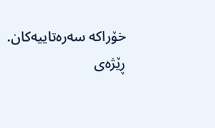خۆراکە سەرەتاییەکان. ڕێژەی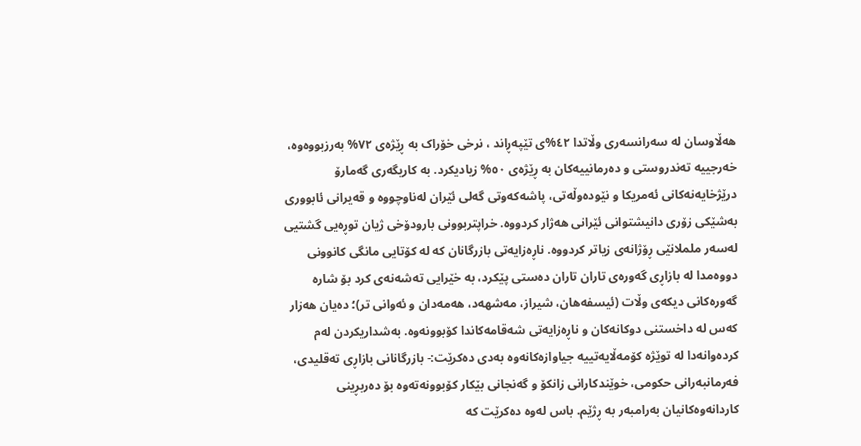هەڵاوسان لە سەرانسەری وڵاتدا ٤٢%ی تێپەڕاند ، نرخی خۆراک بە ڕێژەی ٧٢% بەرزبووەوە، خەرجییە تەندروستی و دەرمانییەکان بە ڕێژەی ٥٠% زیادیکرد. بە کاریگەری گەمارۆ درێژخایەنەکانی ئەمریکا و نێودەوڵەتی، پاشەکەوتی گەلی ئێران لەناوچووە و قەیرانی ئابووری بەشێکی زۆری دانیشتوانی ئێرانی هەژار کردووە. خراپتربوونی بارودۆخی ژیان توڕەیی گشتیی لەسەر ململانێی ڕۆژانەی زیاتر کردووە. ناڕەزایەتی بازرگانان کە لە کۆتایی مانگی کانوونی دووەمدا لە بازاڕی گەورەی تاران تاران دەستی پێکرد، بە خێرایی تەشەنەی کرد بۆ شارە گەورەکانی دیکەی وڵات (ئیسفەهان، شیراز، مەشهەد، هەمەدان و ئەوانی تر)؛ دەیان هەزار کەس لە داخستنی دوکانەکان و ناڕەزایەتی شەقامەکاندا کۆبوونەوە. بەشداریکردن لەم کردەوانەدا لە توێژە کۆمەڵایەتییە جیاوازەکانەوە بەدی دەکرێت:- بازرگانانی بازاڕی تەقلیدی، فەرمانبەرانی حکومی، خوێندکارانی زانکۆ و گەنجانی بێکار کۆبوونەتەوە بۆ دەربڕینی کاردانەوەکانیان بەرامبەر بە ڕژێم. باس لەوە دەکرێت کە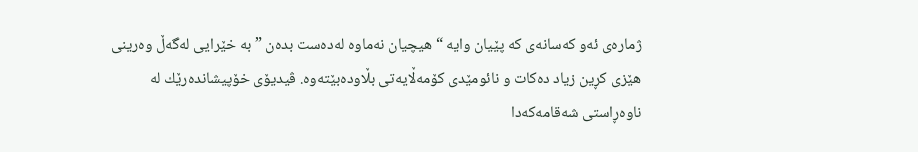ژمارەی ئەو کەسانەی کە پێیان وایە “هیچیان نەماوە لەدەست بدەن ” بە خێرایی لەگەڵ وەرینی هێزی کڕین زیاد دەکات و نائومێدی کۆمەڵایەتی بڵاودەبێتەوە. ڤیدیۆی خۆپیشاندەرێك لە ناوەڕاستی شەقامەکەدا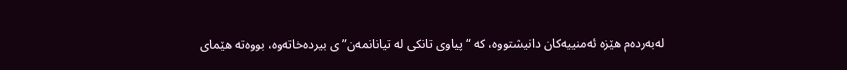لەبەردەم هێزە ئەمنییەکان دانیشتووە، کە “پیاوی تانکی لە تیانانمەن”ی بیردەخاتەوە، بووەتە هێمای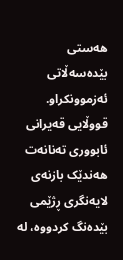هەستی بێدەسەڵاتی ئەزموونکراو.
قووڵایی قەیرانی ئابووری تەنانەت هەندێک بازنەی لایەنگری ڕژێمی بێدەنگ کردووە، لە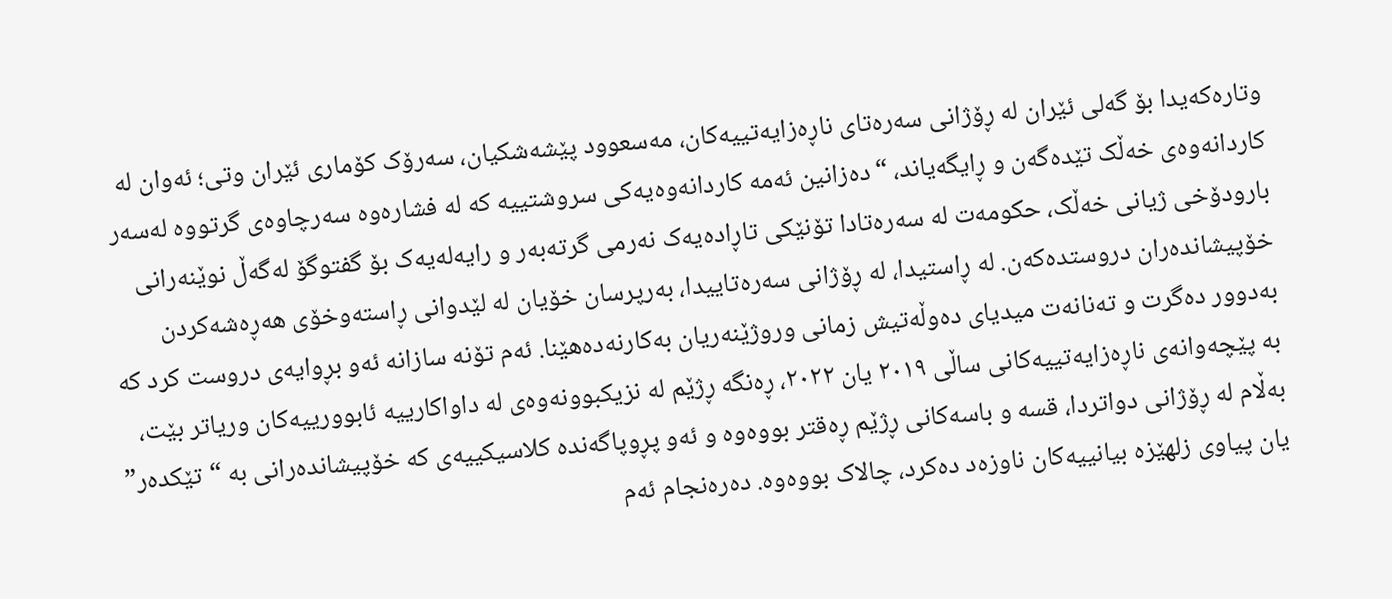وتارەکەیدا بۆ گەلی ئێران لە ڕۆژانی سەرەتای ناڕەزایەتییەکان، مەسعوود پێشەشکیان، سەرۆک کۆماری ئێران وتی؛ ئەوان لە کاردانەوەی خەڵک تێدەگەن و ڕایگەیاند، “دەزانین ئەمە کاردانەوەیەکی سروشتییە کە لە فشارەوە سەرچاوەی گرتووە لەسەر بارودۆخی ژیانی خەڵک، حکومەت لە سەرەتادا تۆنێکی تاڕادەیەک نەرمی گرتەبەر و رایەلەیەک بۆ گفتوگۆ لەگەڵ نوێنەرانی خۆپیشاندەران دروستدەکەن. لە ڕاستیدا، لە ڕۆژانی سەرەتاییدا، بەرپرسان خۆیان لە لێدوانی ڕاستەوخۆی هەڕەشەکردن بەدوور دەگرت و تەنانەت میدیای دەوڵەتیش زمانی وروژێنەریان بەکارنەدەهێنا. ئەم تۆنە سازانە ئەو بڕوایەی دروست کرد کە بە پێچەوانەی ناڕەزایەتییەکانی ساڵی ٢٠١٩ یان ٢٠٢٢، ڕەنگە ڕژێم لە نزیکبوونەوەی لە داواکارییە ئابوورییەکان وریاتر بێت، بەڵام لە ڕۆژانی دواتردا، قسە و باسەکانی ڕژێم ڕەقتر بووەوە و ئەو پڕوپاگەندە کلاسیکییەی کە خۆپیشاندەرانی بە “تێکدەر” یان پیاوی زلهێزە بیانییەکان ناوزەد دەکرد، چالاک بووەوە. دەرەنجام ئەم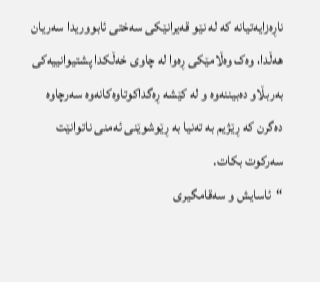ناڕەزایەتیانە کە لە نێو قەیرانێکی سەختی ئابووریدا سەریان هەڵدا، وەک وەڵامێکی ڕەوا لە چاوی خەڵکدا پشتیوانییەکی بەربڵاو دەبیننەوە و لە کێشە ڕەگداکوتاوەکانەوە سەرچاوە دەگرن کە ڕێژیم بە تەنیا بە ڕێوشوێنی ئەمنی ناتوانێت سەرکوت بکات.
“ئاسایش و سەقامگیری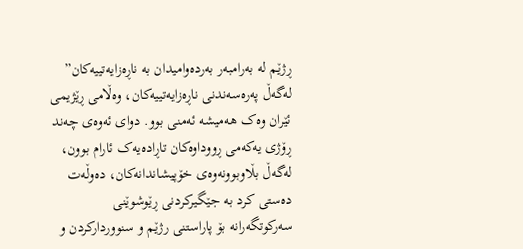ڕژێم لە بەرامبەر بەردەوامیدان بە ناڕەزایەتییەکان”
لەگەڵ پەرەسەندنی ناڕەزایەتییەکان، وەڵامی ڕێژیمی ئێران وەک هەمیشە ئەمنی بوو. دوای ئەوەی چەند ڕۆژی یەکەمی ڕووداوەکان تاڕادەیەک ئارام بوون، لەگەڵ بڵاوبوونەوەی خۆپیشاندانەکان، دەوڵەت دەستی کرد بە جێگیرکردنی ڕێوشوێنی سەرکوتگەرانە بۆ پاراستنی رژێم و سنووردارکردن و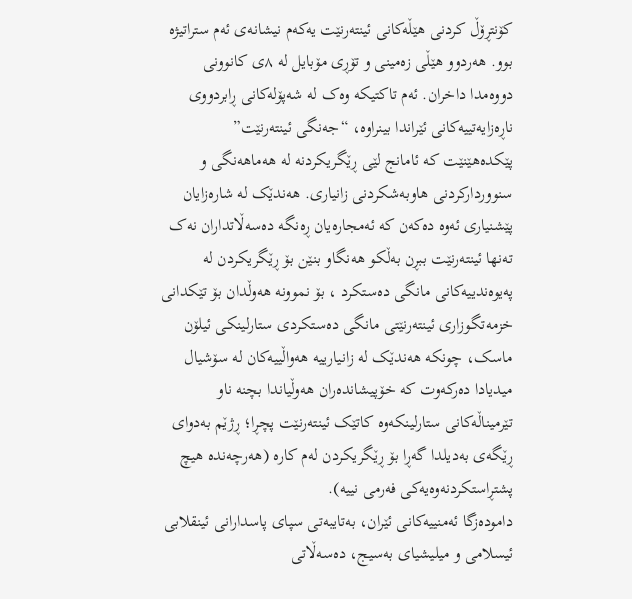کۆنتڕۆڵ کردنی هێڵەکانی ئینتەرنێت یەکەم نیشانەی ئەم ستراتیژە بوو. هەردوو هێڵی زەمینی و تۆڕی مۆبایل لە ٨ی کانوونی دووەمدا داخران. ئەم تاکتیکە وەک لە شەپۆلەکانی ڕابردووی ناڕەزایەتییەکانی ئێراندا بینراوە، “جەنگی ئینتەرنێت” پێکدەهێنێت کە ئامانج لێی ڕێگریکردنە لە هەماهەنگی و سنووردارکردنی هاوبەشکردنی زانیاری. هەندێک لە شارەزایان پێشنیاری ئەوە دەکەن کە ئەمجارەیان ڕەنگە دەسەڵاتداران نەک تەنها ئینتەرنێت ببڕن بەڵکو هەنگاو بنێن بۆ ڕێگریکردن لە پەیوەندییەکانی مانگی دەستکرد ، بۆ نموونە هەوڵدان بۆ تێکدانی خزمەتگوزاری ئینتەرنێتی مانگی دەستکردی ستارلینکی ئیلۆن ماسک، چونکە هەندێک لە زانیارییە هەواڵییەکان لە سۆشیال میدیادا دەرکەوت کە خۆپیشاندەران هەوڵیاندا بچنە ناو تێرمیناڵەکانی ستارلینکەوە کاتێک ئینتەرنێت پچڕا؛ ڕژێم بەدوای ڕێگەی بەدیلدا گەڕا بۆ ڕێگریکردن لەم کارە (هەرچەندە هیچ پشتڕاستکردنەوەیەکی فەرمی نییە).
دامودەزگا ئەمنییەکانی ئێران، بەتایبەتی سپای پاسدارانی ئینقلابی ئیسلامی و میلیشیای بەسیج، دەسەڵاتی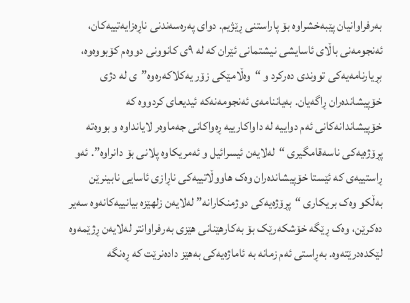بەرفراوانیان پێبەخشراوە بۆ پاراستنی ڕێژیم. دوای پەرەسەندنی ناڕەزایەتییەکان، ئەنجومەنی باڵای ئاسایشی نیشتمانی ئێران کە لە ٩ی کانوونی دووەم کۆبووەوە، بڕیارنامەیەکی تووندی دەرکرد و “وەڵامێکی زۆر یەکلاکەرەوە”ی لە دژی خۆپیشاندەران ڕاگەیان. بەیاننامەی ئەنجومەنەکە ئیدیعای کردووە کە خۆپیشاندانەکانی ئەم دواییە لە داواکارییە ڕەواکانی جەماوەر لایانداوە و بووەتە پڕۆژەیەکی ناسەقامگیری “لەلایەن ئیسرائیل و ئەمریکاوە پلانی بۆ دانراوە”. ئەو ڕاستییەی کە ئێستا خۆپیشاندەران وەک هاووڵاتییەکی ناڕازی ئاسایی نابینرێن بەڵکو وەک بریکاری “پڕۆژەیەکی دوژمنکارانە” لەلایەن زلهێزە بیانییەکانەوە سەیر دەکرێن، وەک ڕێگە خۆشکەرێک بۆ بەکارهێنانی هێزی بەرفراوانتر لەلایەن ڕژێمەوە لێکدەدرێتەوە. بەڕاستی ئەم زمانە بە ئاماژەیەکی بەهێز دادەنرێت کە ڕەنگە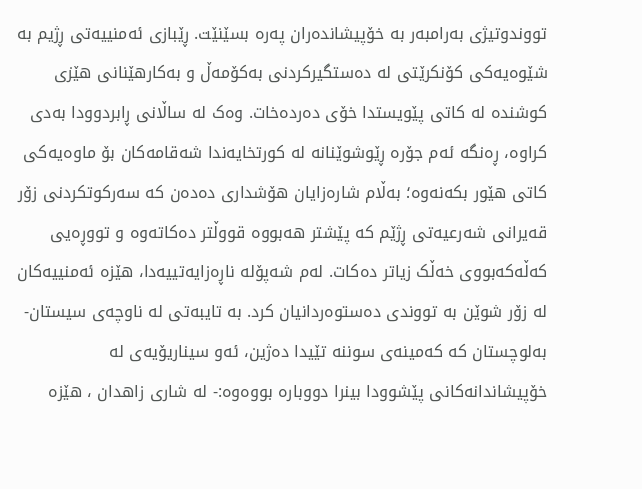تووندوتیژی بەرامبەر بە خۆپیشاندەران پەرە بسێنێت. ڕێبازی ئەمنییەتی ڕژیم بە شێوەیەکی کۆنکرێتی لە دەستگیرکردنی بەکۆمەڵ و بەکارهێنانی هێزی کوشندە لە کاتی پێویستدا خۆی دەردەخات. وەک لە ساڵانی ڕابردوودا بەدی کراوە، ڕەنگە ئەم جۆرە ڕێوشوێنانە لە کورتخایەندا شەقامەکان بۆ ماوەیەکی کاتی هێور بکەنەوە؛ بەڵام شارەزایان هۆشداری دەدەن کە سەرکوتکردنی زۆر قەیرانی شەرعیەتی ڕژێم کە پێشتر هەبووە قووڵتر دەکاتەوە و تووڕەیی کەڵەکەبووی خەڵک زیاتر دەکات. لەم شەپۆلە ناڕەزایەتییەدا، هێزە ئەمنییەکان لە زۆر شوێن بە تووندی دەستوەردانیان کرد. بە تایبەتی لە ناوچەی سیستان-بەلوچستان کە کەمینەی سوننە تێیدا دەژین، ئەو سیناریۆیەی لە خۆپیشاندانەکانی پێشوودا بینرا دووبارە بووەوە:- لە شاری زاهدان ، هێزە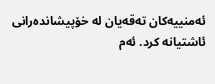ئەمنییەکان تەقەیان لە خۆپیشاندەرانی ئاشتیانە کرد. ئەم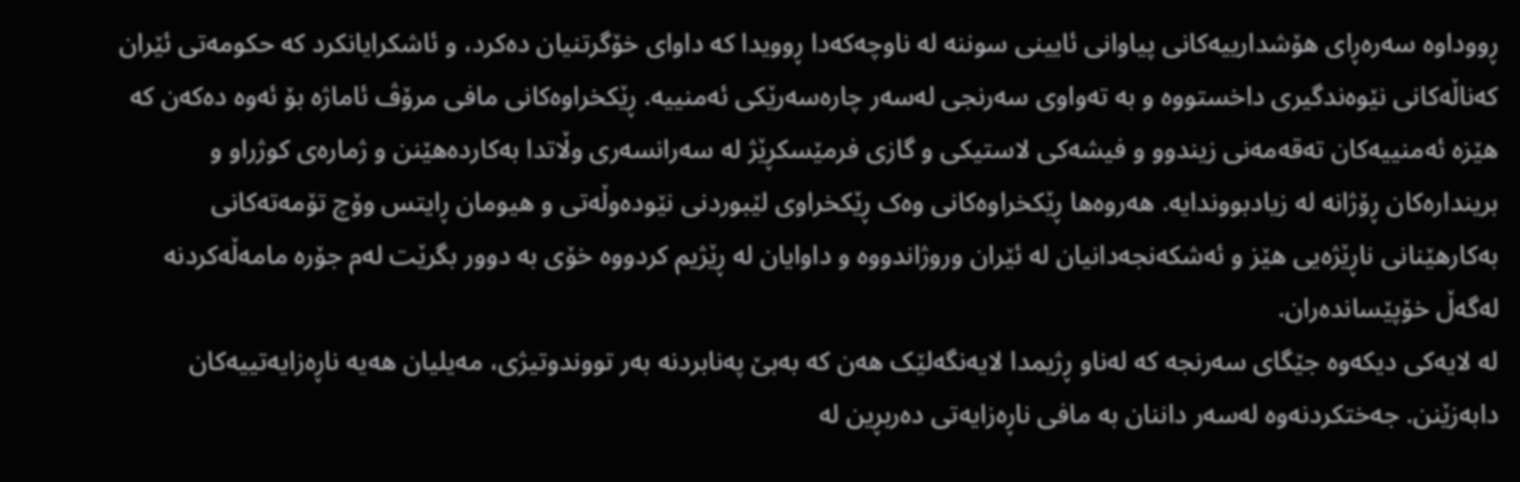ڕووداوە سەرەڕای هۆشدارییەکانی پیاوانی ئایینی سوننە لە ناوچەکەدا ڕوویدا کە داوای خۆگرتنیان دەکرد، و ئاشکرایانکرد کە حکومەتی ئێران کەناڵەکانی نێوەندگیری داخستووە و بە تەواوی سەرنجی لەسەر چارەسەرێکی ئەمنییە. ڕێکخراوەکانی مافی مرۆڤ ئاماژە بۆ ئەوە دەکەن کە هێزە ئەمنییەکان تەقەمەنی زیندوو و فیشەکی لاستیکی و گازی فرمێسکڕێژ لە سەرانسەری وڵاتدا بەکاردەهێنن و ژمارەی کوژراو و بریندارەکان ڕۆژانە لە زیادبووندایە. هەروەها ڕێکخراوەکانی وەک ڕێکخراوی لێبوردنی نێودەوڵەتی و هیومان ڕایتس وۆچ تۆمەتەکانی بەکارهێنانی ناڕێژەیی هێز و ئەشکەنجەدانیان لە ئێران وروژاندووە و داوایان لە ڕێژیم کردووە خۆی بە دوور بگرێت لەم جۆرە مامەڵەکردنە لەگەڵ خۆپێساندەران.
لە لایەکی دیکەوە جێگای سەرنجە کە لەناو ڕژیمدا لایەنگەلێک هەن کە بەبێ پەنابردنە بەر تووندوتیژی، مەیلیان هەیە ناڕەزایەتییەکان دابەزێنن. جەختکردنەوە لەسەر داننان بە مافی ناڕەزایەتی دەربڕین لە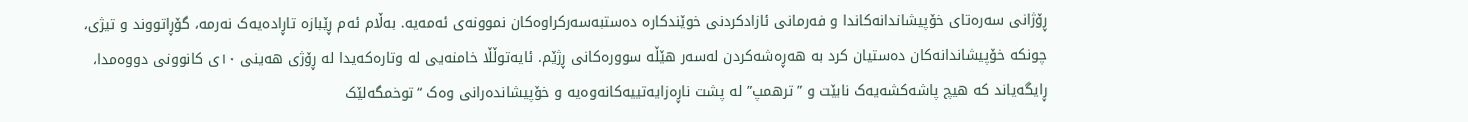ڕۆژانی سەرەتای خۆپیشاندانەکاندا و فەرمانی ئازادکردنی خوێندکارە دەستبەسەرکراوەکان نموونەی ئەمەیە. بەڵام ئەم ڕێبازە تاڕادەیەک نەرمە، گۆڕاتووند و تیژی، چونکە خۆپیشاندانەکان دەستیان کرد بە هەڕەشەکردن لەسەر هێڵە سوورەکانی ڕژێم. ئایەتوڵڵا خامنەیی لە وتارەکەیدا لە ڕۆژی هەینی ١٠ی کانوونی دووەمدا، ڕایگەیاند کە هیچ پاشەکشەیەک نابێت و ”ترهمپ” لە پشت ناڕەزایەتییەکانەوەیە و خۆپیشاندەرانی وەک “توخمگەلێک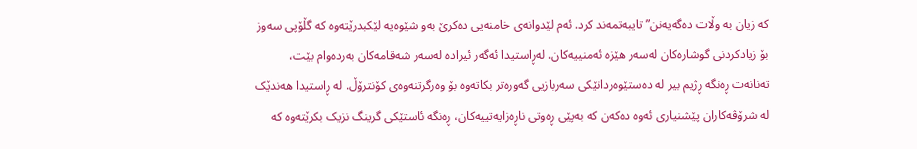کە زیان بە وڵات دەگەیەنن” تایبەتمەند کرد. ئەم لێدوانەی خامنەیی دەکرێ بەو شێوەیە لێکبدرێتەوە کە گڵۆپی سەوز بۆ زیادکردنی گوشارەکان لەسەر هێزە ئەمنییەکان. لەڕاستیدا ئەگەر ئیرادە لەسەر شەقامەکان بەردەوام بێت، تەنانەت ڕەنگە ڕژیم بیر لە دەستێوەردانێکی سەربازیی گەورەتر بکاتەوە بۆ وەرگرتنەوەی کۆنترۆڵ. لە ڕاستیدا هەندێک لە شرۆڤەکاران پێشنیاری ئەوە دەکەن کە بەپێی ڕەوتی ناڕەزایەتییەکان، ڕەنگە ئاستێکی گرینگ نزیک بکرێتەوە کە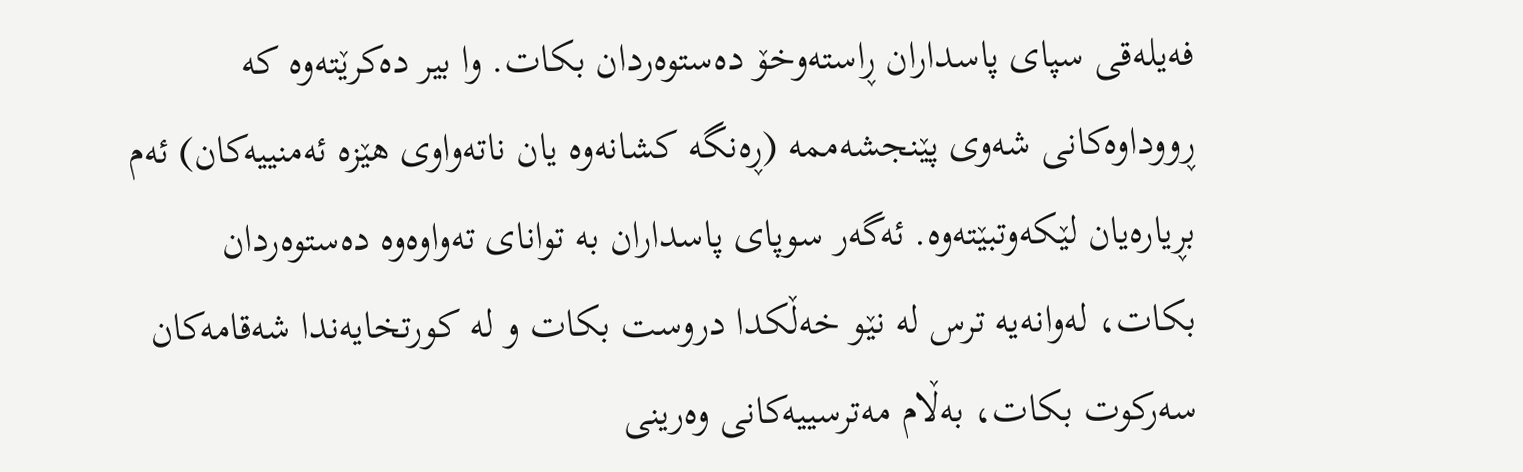فەیلەقی سپای پاسداران ڕاستەوخۆ دەستوەردان بکات. وا بیر دەکرێتەوە کە ڕووداوەکانی شەوی پێنجشەممە (ڕەنگە کشانەوە یان ناتەواوی هێزە ئەمنییەکان) ئەم بڕیارەیان لێکەوتبێتەوە. ئەگەر سوپای پاسداران بە توانای تەواوەوە دەستوەردان بکات، لەوانەیە ترس لە نێو خەڵکدا دروست بکات و لە کورتخایەندا شەقامەکان سەرکوت بکات، بەڵام مەترسییەکانی وەرینی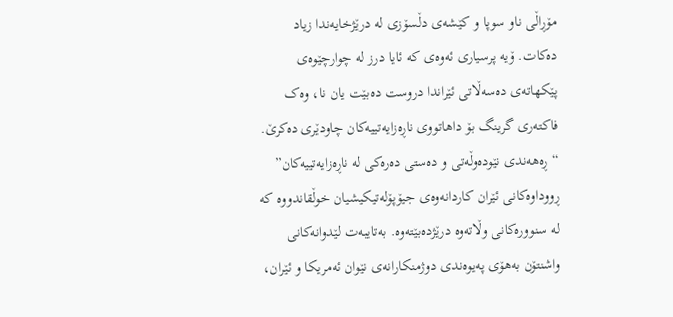مۆڕاڵی ناو سوپا و کێشەی دڵسۆزی لە درێژخایەندا زیاد دەکات. ۆیە پرسیاری ئەوەی کە ئایا درز لە چوارچێوەی پێکهاتەی دەسەڵاتی ئێراندا دروست دەبێت یان نا، وەک فاکتەری گرینگ بۆ داهاتووی ناڕەزایەتییەکان چاودێری دەکرێ.
“ڕەهەندی نێودەوڵەتی و دەستی دەرەکی لە ناڕەزایەتییەکان”
ڕووداوەکانی ئێران کاردانەوەی جیۆپۆلەتیکیشیان خوڵقاندووە کە لە سنوورەکانی وڵاتەوە درێژدەبێتەوە. بەتایبەت لێدوانەکانی واشنتۆن بەهۆی پەیوەندی دوژمنکارانەی نێوان ئەمریکا و ئێران،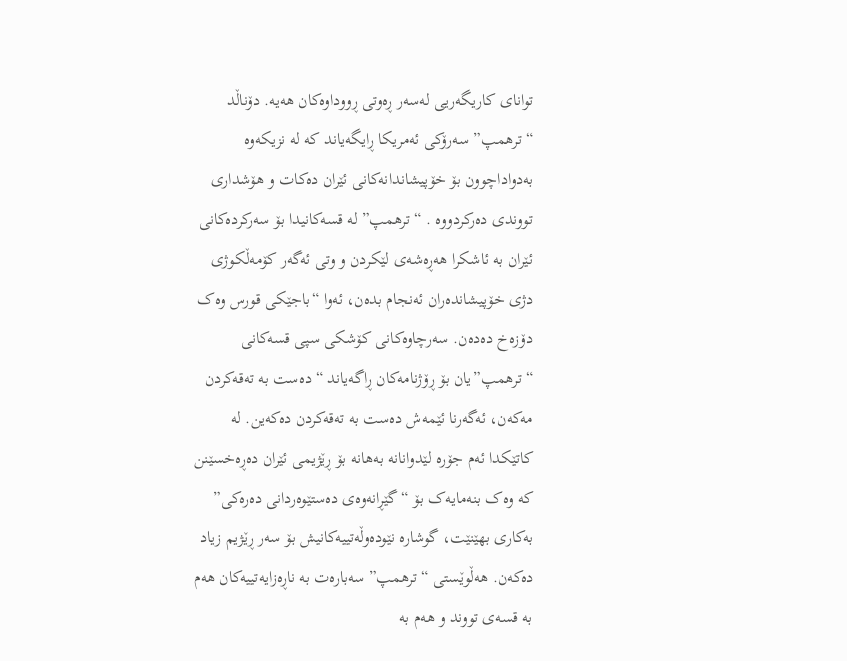توانای کاریگەریی لەسەر ڕەوتی ڕووداوەکان هەیە. دۆناڵد “ترهمپ” سەرۆکی ئەمریکا ڕایگەیاند کە لە نزیکەوە بەدواداچوون بۆ خۆپیشاندانەکانی ئێران دەکات و هۆشداری تووندی دەرکردووە . “ترهمپ” لە قسەکانیدا بۆ سەرکردەکانی ئێران بە ئاشکرا هەڕەشەی لێکردن و وتی ئەگەر کۆمەڵکوژی دژی خۆپیشاندەران ئەنجام بدەن، ئەوا “باجێکی قورس وەک دۆزەخ دەدەن. سەرچاوەکانی کۆشکی سپی قسەکانی “ترهمپ”یان بۆ ڕۆژنامەکان ڕاگەیاند “دەست بە تەقەکردن مەکەن، ئەگەرنا ئێمەش دەست بە تەقەکردن دەکەین. لە کاتێکدا ئەم جۆرە لێدوانانە بەهانە بۆ ڕێژیمی ئێران دەڕەخسێنن کە وەک بنەمایەک بۆ “گێڕانەوەی دەستێوەردانی دەرەکی” بەکاری بهێنێت، گوشارە نێودەوڵەتییەکانیش بۆ سەر ڕێژیم زیاد دەکەن. هەڵوێستی “ترهمپ” سەبارەت بە ناڕەزایەتییەکان هەم بە قسەی تووند و هەم بە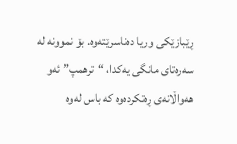ڕێبازێکی وریا دەناسرێتەوە. بۆ نموونە لە سەرەتای مانگی یەکدا، “ترهمپ” ئەو هەواڵانەی ڕەتکردەوە کە باس لەوە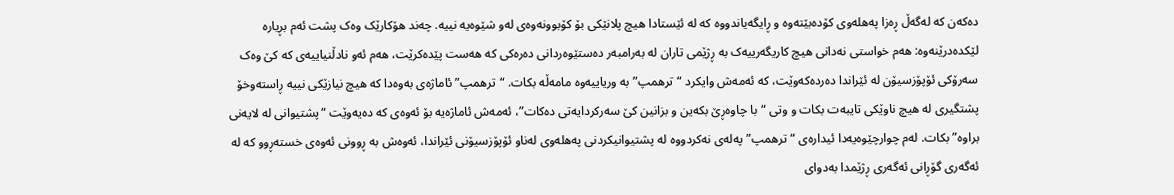دەکەن کە لەگەڵ ڕەزا پەهلەوی کۆدەبێتەوە و ڕایگەیاندووە کە لە ئێستادا هیچ پلانێکی بۆ کۆبوونەوەی لەو شێوەیە نییە. چەند هۆکارێک وەک پشت ئەم بڕیارە لێکدەدرێنەوە: هەم خواستی نەدانی هیچ کاریگەرییەک بە ڕژێمی تاران لە بەرامبەر دەستێوەردانی دەرەکی کە هەست پێدەکرێت، هەم ئەو نادڵنیاییەی کە کێ وەک سەرۆکی ئۆپۆزسیۆن لە ئێراندا دەردەکەوێت، کە ئەمەش وایکرد “ترهمپ” بە وریاییەوە مامەڵە بکات. “ترهمپ” ئاماژەی بەوەدا کە هیچ نیازێکی نییە ڕاستەوخۆ پشتگیری لە هیچ ناوێکی تایبەت بکات و وتی “با چاوەڕێ بکەین و بزانین کێ سەرکردایەتی دەکات”، ئەمەش ئاماژەیە بۆ ئەوەی کە دەیەوێت “پشتیوانی لە لایەنی براوە” بکات. لەم چوارچێوەیەدا ئیدارەی “ترهمپ” پەلەی نەکردووە لە پشتیوانیکردنی پەهلەوی لەناو ئۆپۆزسیۆنی ئێراندا، ئەوەش بە ڕوونی ئەوەی خستەڕوو کە لە ئەگەری گۆڕانی ئەگەری ڕژێمدا بەدوای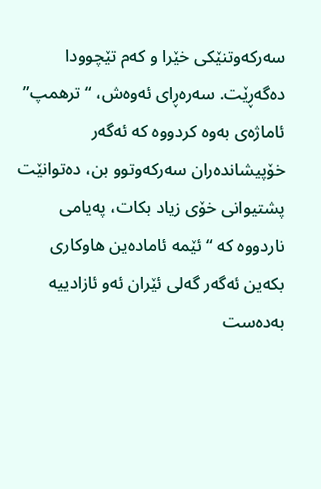سەرکەوتنێکی خێرا و کەم تێچوودا دەگەڕێت. سەرەڕای ئەوەش، “ترهمپ” ئاماژەی بەوە کردووە کە ئەگەر خۆپیشاندەران سەرکەوتوو بن، دەتوانێت پشتیوانی خۆی زیاد بکات، پەیامی ناردووە کە “ئێمە ئامادەین هاوکاری بکەین ئەگەر گەلی ئێران ئەو ئازادییە بەدەست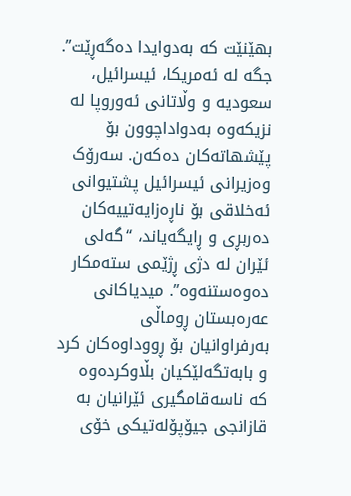بهێنێت کە بەدوایدا دەگەڕێت”.
جگە لە ئەمریکا، ئیسرائیل، سعودیە و وڵاتانی ئەوروپا لە نزیکەوە بەدواداچوون بۆ پێشهاتەکان دەکەن. سەرۆک وەزیرانی ئیسرائیل پشتیوانی ئەخلاقی بۆ ناڕەزایەتییەکان دەربڕی و ڕایگەیاند، “گەلی ئێران لە دژی ڕژێمی ستەمکار دەوەستنەوە”. میدیاکانی عەرەبستان ڕوماڵی بەرفراوانیان بۆ ڕووداوەکان کرد و بابەتگەلێکیان بڵاوکردەوە کە ناسەقامگیری ئێرانیان بە قازانجی جیۆپۆلەتیکی خۆی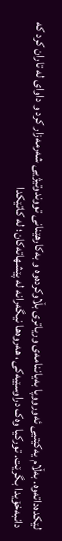لێکدەداتەوە. بەڵام یەکێتیی ئەورووپا بەیاننامەی وریاتری بڵاوکردەوە و بەکارهێنانی تووندوتیژیی شەرمەزار کرد و داوای لە تاران کرد کە دانبەخۆیدا بگرێت. تورکیا وەک دراوسێیەکی، هەروەها نیگەرانە لە پێشهاتەکان؛ لە کاتێکدا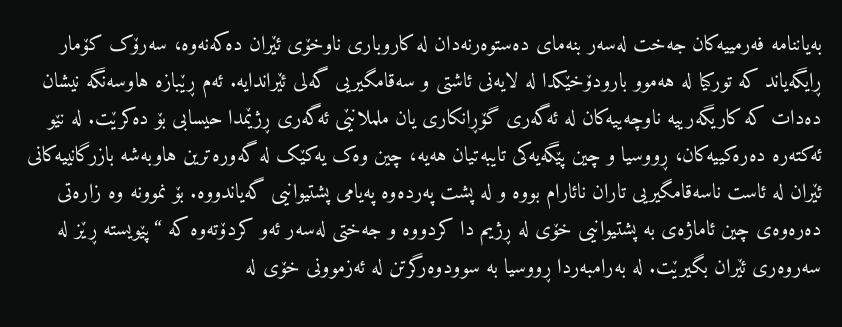بەیاننامە فەرمییەکان جەخت لەسەر بنەمای دەستوەرنەدان لە کاروباری ناوخۆی ئێران دەکەنەوە، سەرۆک کۆمار ڕایگەیاند کە تورکیا لە هەموو بارودۆخێکدا لە لایەنی ئاشتی و سەقامگیریی گەلی ئێراندایە. ئەم ڕێبازە هاوسەنگە نیشان دەدات کە کاریگەرییە ناوچەییەکان لە ئەگەری گۆڕانکاری یان ململانێی ئەگەری ڕژێمدا حیسابی بۆ دەکرێت. لە نێو ئەکتەرە دەرەکییەکان، ڕووسیا و چین پێگەیەکی تایبەتیان هەیە، چین وەک یەکێک لە گەورەترین هاوبەشە بازرگانییەکانی ئێران لە ئاست ناسەقامگیریی تاران نائارام بووە و لە پشت پەردەوە پەیامی پشتیوانیی گەیاندووە. بۆ نموونه وه زارەتی دەرەوەی چین ئاماژەی به پشتیوانیی خۆی له ڕژیم دا کردووە و جەختی لەسەر ئەو کردۆتەوە کە “پێویسته ڕێز لە سەروەری ئێران بگیرێت. لە بەرامبەردا ڕووسیا بە سوودوەرگرتن لە ئەزموونی خۆی لە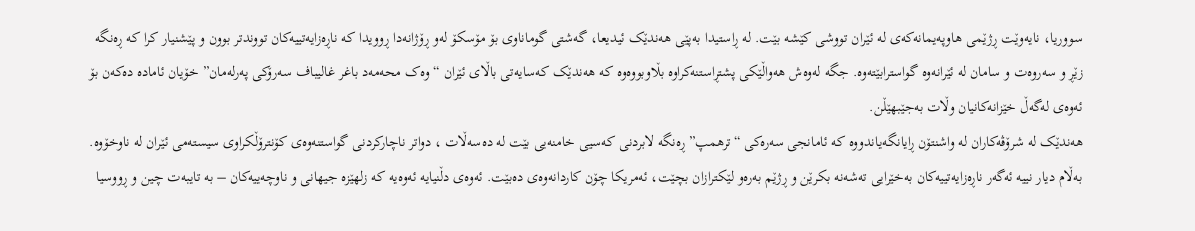سووریا، نایەوێت ڕژێمی هاوپەیمانەکەی لە ئێران تووشی کێشە بێت. لە ڕاستیدا بەپێی هەندێک ئیدیعا، گەشتی گوماناوی بۆ مۆسکۆ لەو ڕۆژانەدا ڕوویدا کە ناڕەزایەتییەکان تووندتر بوون و پێشنیار کرا کە ڕەنگە زێڕ و سەروەت و سامان لە ئێرانەوە گواسترابێتەوە. جگە لەوەش هەواڵێکی پشتڕاستنەکراوە بڵاوبووەوە کە هەندێک کەسایەتی باڵای ئێران “وەک محەمەد باغر غالیباف سەرۆکی پەرلەمان” خۆیان ئامادە دەکەن بۆ ئەوەی لەگەڵ خێزانەکانیان وڵات بەجێبهێڵن.
هەندێک لە شرۆڤەکاران لە واشنتۆن ڕایانگەیاندووە کە ئامانجی سەرەکی “ترهمپ” ڕەنگە لابردنی کەسیی خامنەیی بێت لە دەسەڵات ، دواتر ناچارکردنی گواستنەوەی کۆنترۆڵکراوی سیستەمی ئێران لە ناوخۆوە. بەڵام دیار نییە ئەگەر ناڕەزایەتییەکان بەخێرایی تەشەنە بکرێن و ڕژێم بەرەو لێکترازان بچێت، ئەمریکا چۆن کاردانەوەی دەبێت. ئەوەی دڵنیایە ئەوەیە کە زلهێزە جیهانی و ناوچەییەکان – بە تایبەت چین و ڕووسیا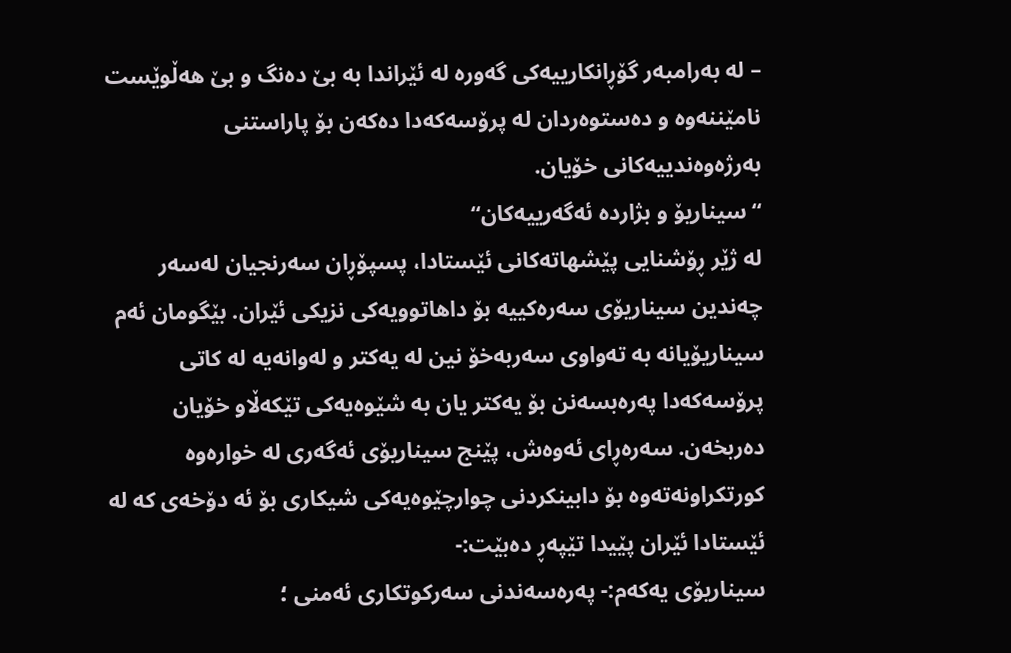– لە بەرامبەر گۆڕانکارییەکی گەورە لە ئێراندا بە بێ دەنگ و بێ هەڵوێست نامێننەوە و دەستوەردان لە پرۆسەکەدا دەکەن بۆ پاراستنی بەرژەوەندییەکانی خۆیان.
“سیناریۆ و بژاردە ئەگەرییەکان“
لە ژێر ڕۆشنایی پێشهاتەکانی ئێستادا، پسپۆڕان سەرنجیان لەسەر چەندین سیناریۆی سەرەکییە بۆ داهاتوویەکی نزیکی ئێران. بێگومان ئەم سیناریۆیانە بە تەواوی سەربەخۆ نین لە یەکتر و لەوانەیە لە کاتی پرۆسەکەدا پەرەبسەنن بۆ یەکتر یان بە شێوەیەکی تێکەڵاو خۆیان دەربخەن. سەرەڕای ئەوەش، پێنج سیناریۆی ئەگەری لە خوارەوە کورتکراونەتەوە بۆ دابینکردنی چوارچێوەیەکی شیکاری بۆ ئە دۆخەی کە لە ئێستادا ئێران پێیدا تێپەڕ دەبێت:-
سیناریۆی یەکەم:- پەرەسەندنی سەرکوتکاری ئەمنی ؛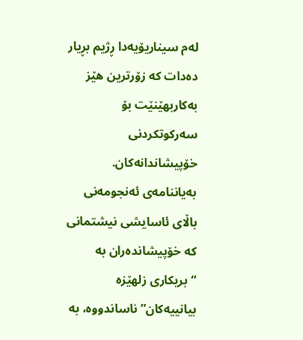لەم سیناریۆیەدا ڕژیم بڕیار دەدات کە زۆرترین هێز بەکاربهێنێت بۆ سەرکوتکردنی خۆپیشاندانەکان. بەیاننامەی ئەنجومەنی باڵای ئاسایشی نیشتمانی کە خۆپیشاندەران بە “بریکاری زلهێزە بیانییەکان” ناساندووە، بە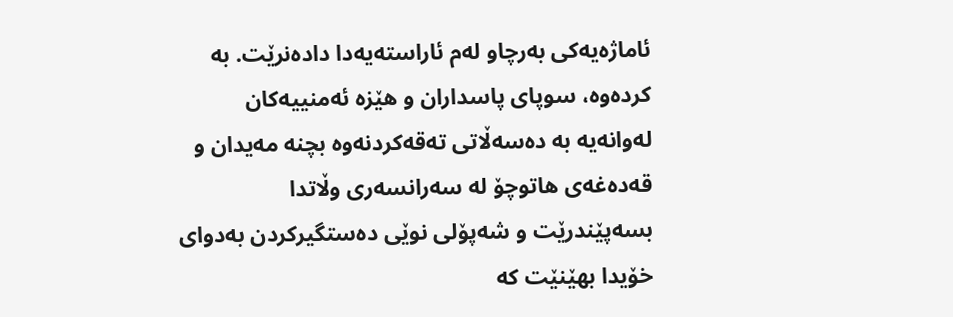ئاماژەیەکی بەرچاو لەم ئاراستەیەدا دادەنرێت. بە کردەوە، سوپای پاسداران و هێزە ئەمنییەکان لەوانەیە بە دەسەڵاتی تەقەکردنەوە بچنە مەیدان و قەدەغەی هاتوچۆ لە سەرانسەری وڵاتدا بسەپێندرێت و شەپۆلی نوێی دەستگیرکردن بەدوای خۆیدا بهێنێت کە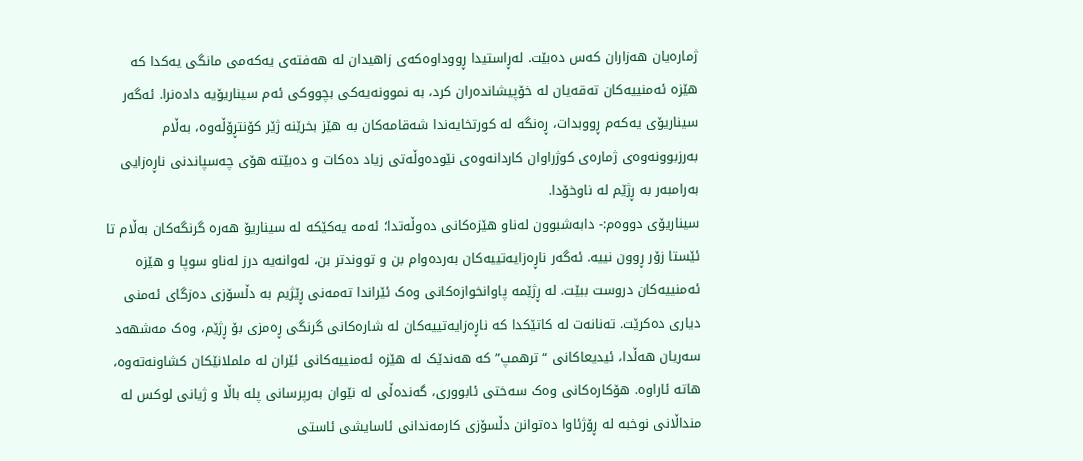ژمارەیان هەزاران کەس دەبێت. لەڕاستیدا ڕووداوەکەی زاهیدان لە هەفتەی یەکەمی مانگی یەکدا کە هێزە ئەمنییەکان تەقەیان لە خۆپیشاندەران کرد، بە نموونەیەکی بچووکی ئەم سیناریۆیە دادەنرا. ئەگەر سیناریۆی یەکەم ڕووبدات، ڕەنگە لە کورتخایەندا شەقامەکان بە هێز بخرێنە ژێر کۆنتڕۆڵەوە، بەڵام بەرزبوونەوەی ژمارەی کوژراوان کاردانەوەی نێودەوڵەتی زیاد دەکات و دەبێتە هۆی چەسپاندنی ناڕەزایی بەرامبەر بە ڕژێم لە ناوخۆدا.
سیناریۆی دووەم:- دابەشبوون لەناو هێزەکانی دەوڵەتدا؛ ئەمە یەکێکە لە سیناریۆ هەرە گرنگەکان بەڵام تا ئێستا زۆر ڕوون نییە. ئەگەر ناڕەزایەتییەکان بەردەوام بن و تووندتر بن، لەوانەیە درز لەناو سوپا و هێزە ئەمنییەکان دروست ببێت. لە ڕژێمە پاوانخوازەکانی وەک ئێراندا تەمەنی ڕێژیم بە دڵسۆزی دەزگای ئەمنی دیاری دەکرێت. تەنانەت لە کاتێکدا کە ناڕەزایەتییەکان لە شارەکانی گرنگی ڕەمزی بۆ ڕژێم، وەک مەشهەد سەریان هەڵدا، ئیدیعاکانی “ترهمپ” کە هەندێک لە هێزە ئەمنییەکانی ئێران لە ململانێکان کشاونەتەوە، هاتە ئاراوە. هۆکارەکانی وەک سەختی ئابووری، گەندەڵی لە نێوان بەرپرسانی پلە باڵا و ژیانی لوکس لە منداڵانی نوخبە لە ڕۆژئاوا دەتوانن دڵسۆزی کارمەندانی ئاسایشی ئاستی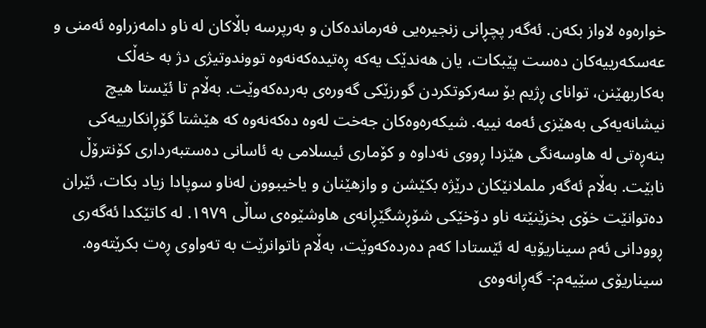خوارەوە لاواز بکەن. ئەگەر پچڕانی زنجیرەیی فەرماندەکان و بەرپرسە باڵاکان لە ناو دامەزراوە ئەمنی و عەسکەرییەکان دەست پێبکات، یان هەندێک یەکە ڕەتیدەکەنەوە تووندوتیژی دژ بە خەڵک بەکاربهێنن، توانای ڕژیم بۆ سەرکوتکردن گورزێکی گەورەی بەردەکەوێت. بەڵام تا ئێستا هیچ نیشانەیەکی بەهێزی ئەمە نییە. شیکەرەوەکان جەخت لەوە دەکەنەوە کە هێشتا گۆڕانکارییەکی بنەڕەتی لە هاوسەنگی هێزدا ڕووی نەداوە و کۆماری ئیسلامی بە ئاسانی دەستبەرداری کۆنترۆڵ نابێت. بەڵام ئەگەر ململانێکان درێژە بکێشن و وازهێنان و یاخیبوون لەناو سوپادا زیاد بکات، ئێران دەتوانێت خۆی بخزێنێتە ناو دۆخێکی شۆڕشگێڕانەی هاوشێوەی ساڵی ١٩٧٩. لە کاتێکدا ئەگەری ڕوودانی ئەم سیناریۆیە لە ئێستادا کەم دەردەکەوێت، بەڵام ناتوانرێت بە تەواوی ڕەت بکرێتەوە.
سیناریۆی سێیەم:- گەڕانەوەی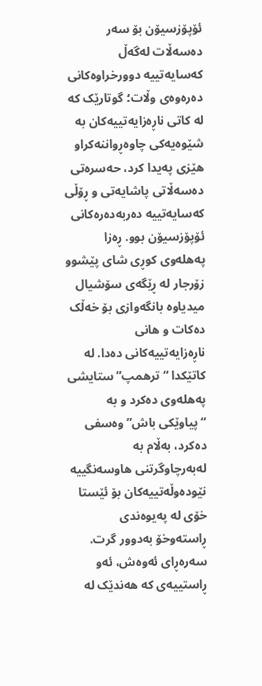ئۆپۆزسیۆن بۆ سەر دەسەڵات لەگەڵ کەسایەتییە دوورخراوەکانی دەرەوەی وڵات؛ گوتارێک کە لە کاتی ناڕەزایەتییەکان بە شێوەیەکی چاوەڕواننەکراو هێزی پەیدا کرد، حەسرەتی دەسەڵاتی پاشایەتی و ڕۆڵی کەسایەتییە دەربەدەرەکانی ئۆپۆزسیۆن بوو. ڕەزا پەهلەوی کوڕی شای پێشوو زۆرجار لە ڕێگەی سۆشیال میدیاوە بانگەوازی بۆ خەڵک دەکات و هانی ناڕەزایەتییەکانی دەدا. لە کاتێکدا “ترهمپ” ستایشی پەهلەوی دەکرد و بە “پیاوێکی باش” وەسفی دەکرد، بەڵام بە لەبەرچاوگرتنی هاوسەنگییە نێودەوڵەتییەکان بۆ ئێستا خۆی لە پەیوەندی ڕاستەوخۆ بەدوور گرت. سەرەڕای ئەوەش، ئەو ڕاستییەی کە هەندێک لە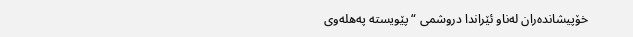خۆپیشاندەران لەناو ئێراندا دروشمی “پێویستە پەهلەوی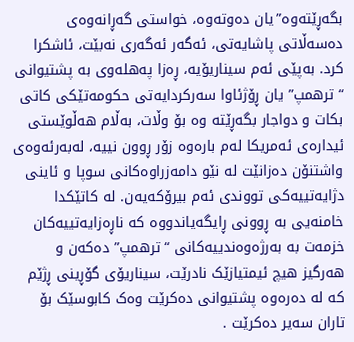بگەڕێتەوە”یان دەوتەوە، خواستی گەڕانەوەی دەسەڵاتی پاشایەتی، ئەگەر ئەگەری نەبێت، ئاشکرا کرد. بەپێی ئەم سیناریۆیه، ڕەزا پەهلەوی به پشتیوانی “ترهمپ” یان ڕۆژئاوا سەرکردایەتی حکومەتێکی کاتی بکات و دواجار بگەڕێته وه بۆ وڵات، بەڵام هەڵوێستی ئیدارەی ئەمریکا لەم بارەوە زۆر ڕوون نییە، لەبەرئەوەی واشتنۆن دەزانێت لە نێو دامەزراوەکانی سوپا و ئاینی دژایەتییەکی تووندی ئەم بیرۆکەیەن. لە کاتێکدا خامنەیی بە ڕوونی ڕایگەیاندووە کە ناڕەزایەتییەکان خزمەت بە بەرژەوەندییەکانی “ترهمپ” دەکەن و هەرگیز هیچ ئیمتیازێک نادرێت، سیناریۆی گۆڕینی ڕژێم کە لە دەرەوە پشتیوانی دەکرێت وەک کابوسێک بۆ تاران سەیر دەکرێت .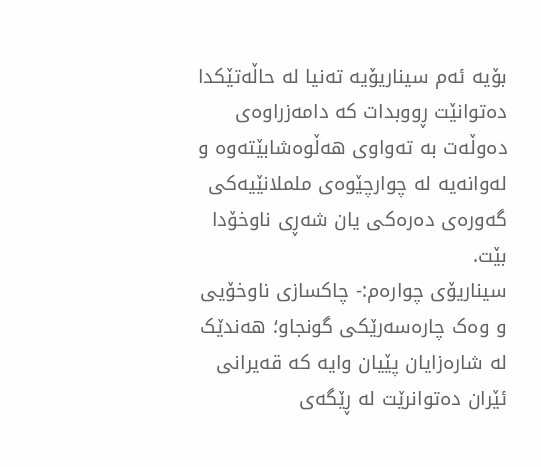بۆیە ئەم سیناریۆیە تەنیا لە حاڵەتێکدا دەتوانێت ڕووبدات کە دامەزراوەی دەوڵەت بە تەواوی هەڵوەشابێتەوە و لەوانەیە لە چوارچێوەی ململانێیەکی گەورەی دەرەکی یان شەڕی ناوخۆدا بێت.
سیناریۆی چوارەم:- چاکسازی ناوخۆیی و وەک چارەسەرێکی گونجاو؛ هەندێک لە شارەزایان پێیان وایە کە قەیرانی ئێران دەتوانرێت لە ڕێگەی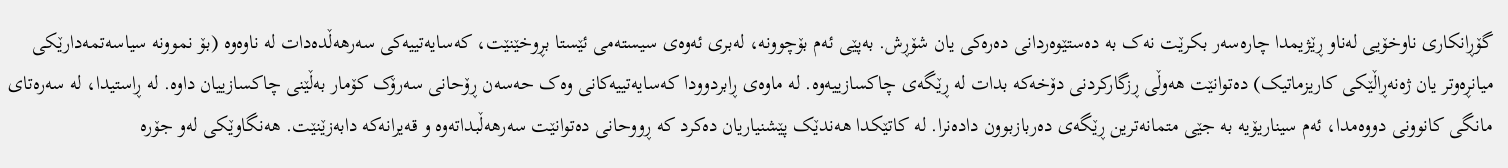گۆڕانکاری ناوخۆیی لەناو ڕێژیمدا چارەسەر بکرێت نەک بە دەستێوەردانی دەرەکی یان شۆڕش. بەپێی ئەم بۆچوونە، لەبری ئەوەی سیستەمی ئێستا بڕوخێنێت، کەسایەتییەکی سەرهەڵدەدات لە ناوەوە (بۆ نموونە سیاسەتمەدارێکی میانڕەوتر یان ژەنەڕاڵێکی کاریزماتیک) دەتوانێت هەوڵی ڕزگارکردنی دۆخەکە بدات لە ڕێگەی چاکسازییەوە. لە ماوەی ڕابردوودا کەسایەتییەکانی وەک حەسەن ڕۆحانی سەرۆک کۆمار بەڵێنی چاکسازییان داوە. لە ڕاستیدا، لە سەرەتای مانگی کانوونی دووەمدا، ئەم سیناریۆیە بە جێی متمانەترین ڕێگەی دەربازبوون دادەنرا. لە کاتێکدا هەندێک پێشنیاریان دەکرد کە ڕووحانی دەتوانێت سەرهەڵبداتەوە و قەیرانەکە دابەزێنێت. هەنگاوێکی لەو جۆرە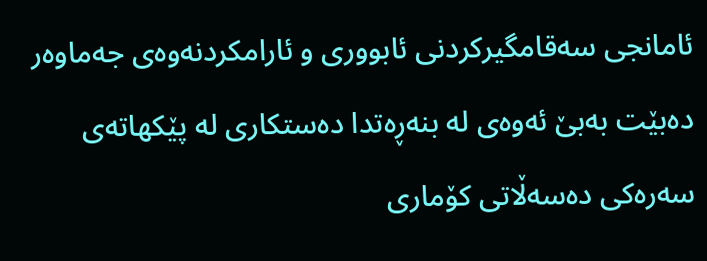ئامانجی سەقامگیرکردنی ئابووری و ئارامکردنەوەی جەماوەر دەبێت بەبێ ئەوەی لە بنەڕەتدا دەستکاری لە پێکهاتەی سەرەکی دەسەڵاتی کۆماری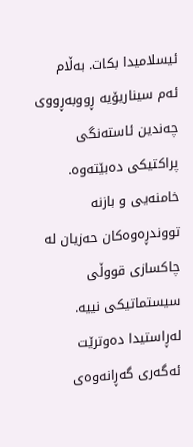ئیسلامیدا بکات. بەڵام ئەم سیناریۆیە ڕووبەڕووی چەندین ئاستەنگی پراکتیکی دەبێتەوە. خامنەیی و بازنە تووندڕەوەکان حەزیان لە چاکسازی قووڵی سیستماتیکی نییە. لەڕاستیدا دەوترێت ئەگەری گەڕانەوەی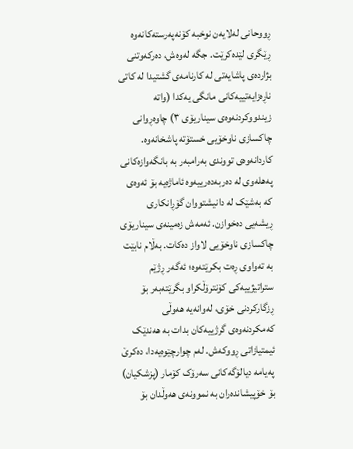ڕووحانی لەلایەن نوخبە کۆنەپەرستەکانەوە ڕێگری لێدەکرێت. جگە لەوەش، دەرکەوتنی بژاردەی پاشایەتی لە کارنامەی گشتیدا لە کاتی ناڕەزایەتییەکانی مانگی یەکدا (واتە زیندووکردنەوەی سیناریۆی ٣) چاوەڕوانی چاکسازی ناوخۆیی خستۆتە پاشخانەوە. کاردانەوەی تووندی بەرامبەر بە بانگەوازەکانی پەهلەوی لە دەربەدەرییەوە ئاماژەیە بۆ ئەوەی کە بەشێک لە دانیشتووان گۆڕانکاری ڕیشەیی دەخوازن. ئەمەش زەمینەی سیناریۆی چاکسازی ناوخۆیی لاواز دەکات. بەڵام نابێت بە تەواوی ڕەت بکرێتەوە؛ ئەگەر ڕژێم ستراتیژییەکی کۆنترۆڵکراو بگرێتەبەر بۆ ڕزگارکردنی خۆی، لەوانەیە هەوڵی کەمکردنەوەی گرژییەکان بدات بە هەندێک ئیمتیازاتی ڕووکەش. لەم چوارچێوەیەدا، دەکرێ پەیامە دیالۆگەکانی سەرۆک کۆمار (پزشکیان) بۆ خۆپیشاندەران بە نموونەی هەوڵدان بۆ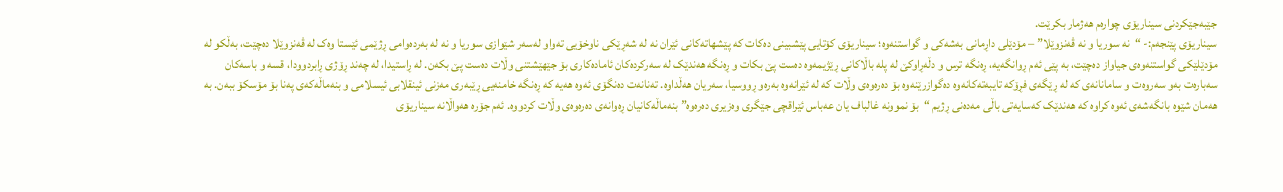جێبەجێکردنی سیناریۆی چوارەم هەژمار بکرێت.
سیناریۆی پێنجەم:- “نە سوریا و نە ڤەنزوێلا” – مۆدێلی داڕمانی بەشەکی و گواستنەوە؛ سیناریۆی کۆتایی پێشبینی دەکات کە پێشهاتەکانی ئێران نە لە شەڕێکی ناوخۆیی تەواو لەسەر شێوازی سوریا و نە لە بەردەوامی ڕژێمی ئێستا وەک لە ڤەنزوێلا دەچێت، بەڵکو لە مۆدێلێکی گواستنەوەی جیاواز دەچێت، بە پێی ئەم ڕوانگەیە، ڕەنگە ترس و دڵەڕاوکێ لە پلە باڵاکانی ڕێژیمەوە دەست پێ بکات و ڕەنگە هەندێک لە سەرکردەکان ئامادەکاری بۆ جێهێشتنی وڵات دەست پێ بکەن. لە ڕاستیدا، لە چەند ڕۆژی ڕابردوودا، قسە و باسەکان سەبارەت بەو سەروەت و سامانانەی کە لە ڕێگەی فڕۆکە تایبەتەکانەوە دەگوازرێنەوە بۆ دەرەوەی وڵات کە لە ئێرانەوە بەرەو ڕووسیا، سەریان هەڵداوە. تەنانەت دەنگۆی ئەوە هەیە کە ڕەنگە خامنەیی ڕێبەری مەزنی ئینقلابی ئیسلامی و بنەماڵەکەی پەنا بۆ مۆسکۆ ببەن. بە هەمان شێوە بانگەشەی ئەوە کراوە کە هەندێک کەسایەتی باڵی مەدەنی ڕژیم “بۆ نموونە غالباف یان عەباس ئێراقچی جێگری وەزیری دەرەوە” بنەماڵەکانیان ڕەوانەی دەرەوەی وڵات کردووە. ئەم جۆرە هەواڵانە سیناریۆی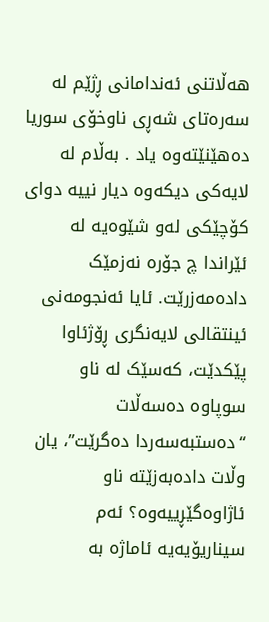هەڵاتنی ئەندامانی ڕژێم لە سەرەتای شەڕی ناوخۆی سوریا دەهێنێتەوە یاد . بەڵام لە لایەکی دیکەوە دیار نییە دوای کۆچێکی لەو شێوەیە لە ئێراندا چ جۆرە نەزمێک دادەمەزرێت. ئایا ئەنجومەنی ئینتقالی لایەنگری ڕۆژئاوا پێکدێت، کەسێک لە ناو سوپاوە دەسەڵات “دەستبەسەردا دەگرێت”، یان وڵات دادەبەزێتە ناو ئاژاوەگێڕییەوە؟ ئەم سیناریۆیەیە ئاماژە بە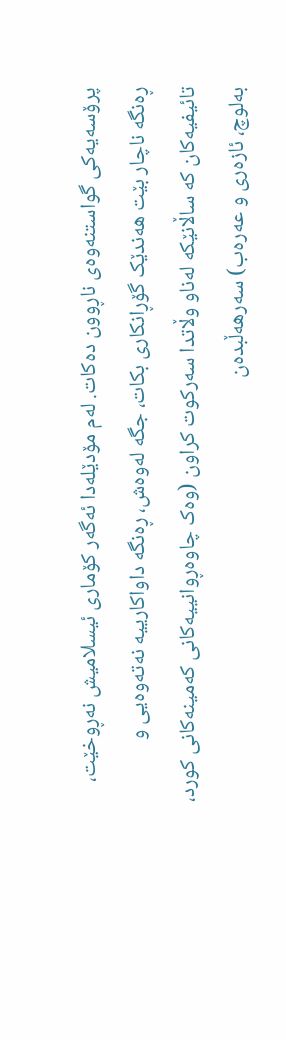پرۆسەیەکی گواستنەوەی ناڕوون دەکات. لەم مۆدێلەدا ئەگەر کۆماری ئیسلامیش نەڕوخێت، ڕەنگە ناچار بێت هەندێک گۆڕانکاری بکات، جگە لەوەش، ڕەنگە داواکارییە نەتەوەیی و تائیفیەکان کە ساڵانێکە لەناو وڵاتدا سەرکوت کراون (وەک چاوەڕوانییەکانی کەمینەکانی کورد، بەلوچ، ئازەری و عەرەب) سەرهەڵبدەن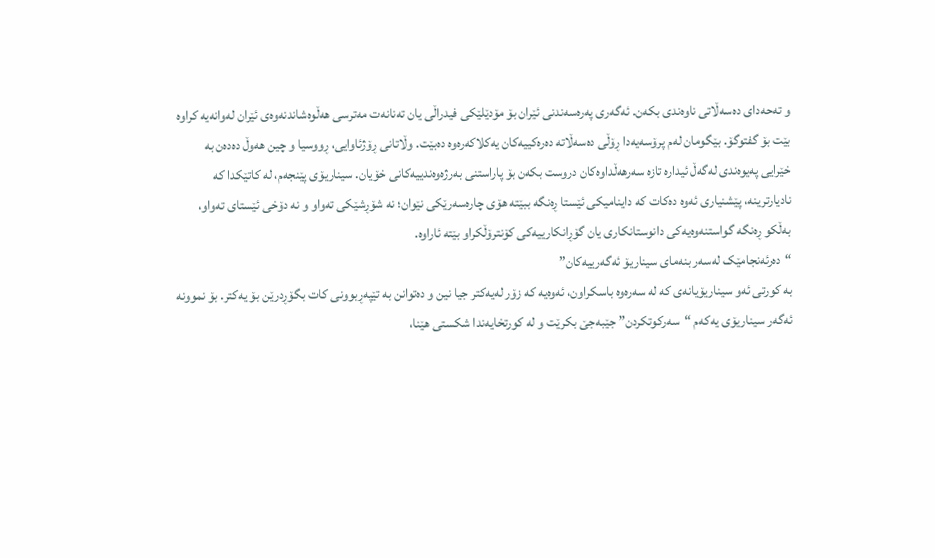و تەحەدای دەسەڵاتی ناوەندی بکەن. ئەگەری پەرەسەندنی ئێران بۆ مۆدێلێکی فیدراڵی یان تەنانەت مەترسی هەڵوەشاندنەوەی ئێران لەوانەیە کراوە بێت بۆ گفتوگۆ. بێگومان لەم پرۆسەیەدا ڕۆڵی دەسەڵاتە دەرەکییەکان یەکلاکەرەوە دەبێت. وڵاتانی ڕۆژئاوایی، ڕووسیا و چین هەوڵ دەدەن بە خێرایی پەیوەندی لەگەڵ ئیدارە تازە سەرهەڵداوەکان دروست بکەن بۆ پاراستنی بەرژەوەندییەکانی خۆیان. سیناریۆی پێنجەم، لە کاتێکدا کە نادیارترینە، پێشنیاری ئەوە دەکات کە داینامیکی ئێستا ڕەنگە ببێتە هۆی چارەسەرێکی نێوان؛ نە شۆڕشێکی تەواو و نە دۆخی ئێستای تەواو، بەڵکو ڕەنگە گواستنەوەیەکی دانوستانکاری یان گۆڕانکارییەکی کۆنترۆڵکراو بێتە ئاراوە.
“دەرئەنجامێک لەسەر بنەمای سیناریۆ ئەگەرییەکان”
بە کورتی ئەو سیناریۆیانەی کە لە سەرەوە باسکراون، ئەوەیە کە زۆر لەیەکتر جیا نین و دەتوانن بە تێپەڕبوونی کات بگۆڕدرێن بۆ یەکتر. بۆ نموونە ئەگەر سیناریۆی یەکەم “سەرکوتکردن” جێبەجێ بکرێت و لە کورتخایەندا شکستی هێنا،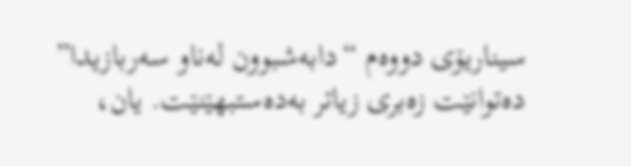سیناریۆی دووەم “دابەشبوون لەناو سەربازیدا” دەتوانێت زەبری زیاتر بەدەستبهێنێت. یان،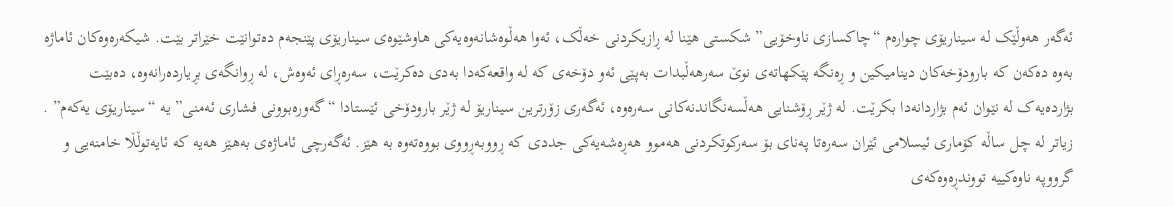ئەگەر هەوڵێک لە سیناریۆی چوارەم “چاکسازی ناوخۆیی” شکستی هێنا لە ڕازیکردنی خەڵک، ئەوا هەڵوەشانەوەیەکی هاوشێوەی سیناریۆی پێنجەم دەتوانێت خێراتر بێت. شیکەرەوەکان ئاماژە بەوە دەکەن کە بارودۆخەکان دینامیکین و ڕەنگە پێکهاتەی نوێ سەرهەڵبدات بەپێی ئەو دۆخەی کە لە واقعەکەدا بەدی دەکرێت، سەرەڕای ئەوەش، لە ڕوانگەی بڕیاردەرانەوە، دەبێت بژاردەیەک لە نێوان ئەم بژاردانەدا بکرێت. لە ژێر ڕۆشنایی هەڵسەنگاندنەکانی سەرەوە، ئەگەری زۆرترین سیناریۆ لە ژێر بارودۆخی ئێستادا “گەورەبوونی فشاری ئەمنی” یە “سیناریۆی یەکەم” . زیاتر لە چل ساڵە کۆماری ئیسلامی ئێران سەرەتا پەنای بۆ سەرکوتکردنی هەموو هەڕەشەیەکی جددی کە ڕووبەڕووی بووەتەوە بە هێز. ئەگەرچی ئاماژەی بەهێز هەیە کە ئایەتوڵڵا خامنەیی و گرووپە ناوەکییە تووندڕەوەکەی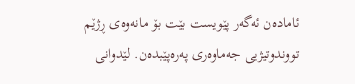ئامادەن ئەگەر پێویست بێت بۆ مانەوەی ڕژێم تووندوتیژیی جەماوەری پەرەپێبدەن. لێدوانی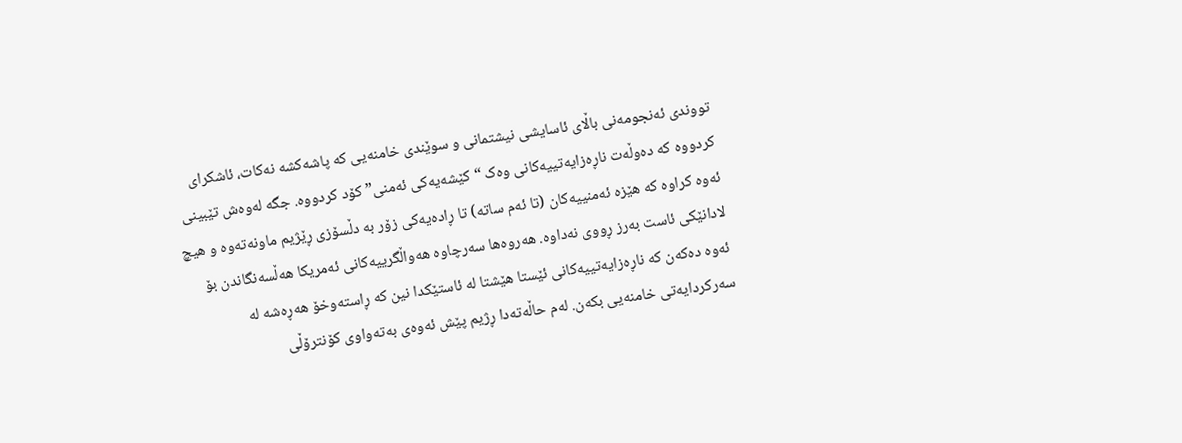تووندی ئەنجومەنی باڵای ئاسایشی نیشتمانی و سوێندی خامنەیی کە پاشەکشە نەکات، ئاشکرای کردووە کە دەوڵەت ناڕەزایەتییەکانی وەک “کێشەیەکی ئەمنی” کۆد کردووە. جگە لەوەش تێبینی ئەوە کراوە کە هێزە ئەمنییەکان (تا ئەم ساتە) تا ڕادەیەکی زۆر بە دڵسۆزی ڕێژیم ماونەتەوە و هیچ لادانێکی ئاست بەرز ڕووی نەداوە. هەروەها سەرچاوە هەواڵگرییەکانی ئەمریکا هەڵسەنگاندن بۆ ئەوە دەکەن کە ناڕەزایەتییەکانی ئێستا هێشتا لە ئاستێکدا نین کە ڕاستەوخۆ هەڕەشە لە سەرکردایەتی خامنەیی بکەن. لەم حاڵەتەدا ڕژیم پێش ئەوەی بەتەواوی کۆنترۆڵی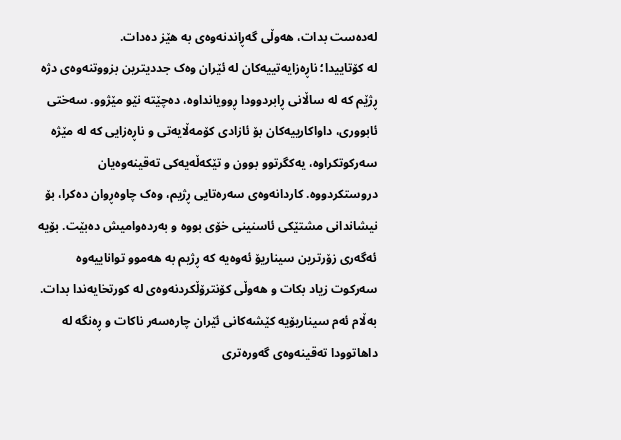لەدەست بدات، هەوڵی گەڕاندنەوەی بە هێز دەدات.
لە کۆتاییدا؛ ناڕەزایەتییەکان لە ئێران وەک جددیترین بزووتنەوەی دژە ڕژێم کە لە ساڵانی ڕابردوودا ڕوویانداوە، دەچێتە نێو مێژوو. سەختی ئابووری، داواکارییەکان بۆ ئازادی کۆمەڵایەتی و ناڕەزایی کە لە مێژە سەرکوتکراوە، یەکگرتوو بوون و تێکەڵەیەکی تەقینەوەیان دروستکردووە. کاردانەوەی سەرەتایی ڕژیم، وەک چاوەڕوان دەکرا، بۆ نیشاندانی مشتێکی ئاسنینی خۆی بووە و بەردەوامیش دەبێت. بۆیە ئەگەری زۆرترین سیناریۆ ئەوەیە کە ڕژیم بە هەموو تواناییەوە سەرکوت زیاد بکات و هەوڵی کۆنترۆڵکردنەوەی لە کورتخایەندا بدات. بەڵام ئەم سیناریۆیە کێشەکانی ئێران چارەسەر ناکات و ڕەنگە لە داهاتوودا تەقینەوەی گەورەتری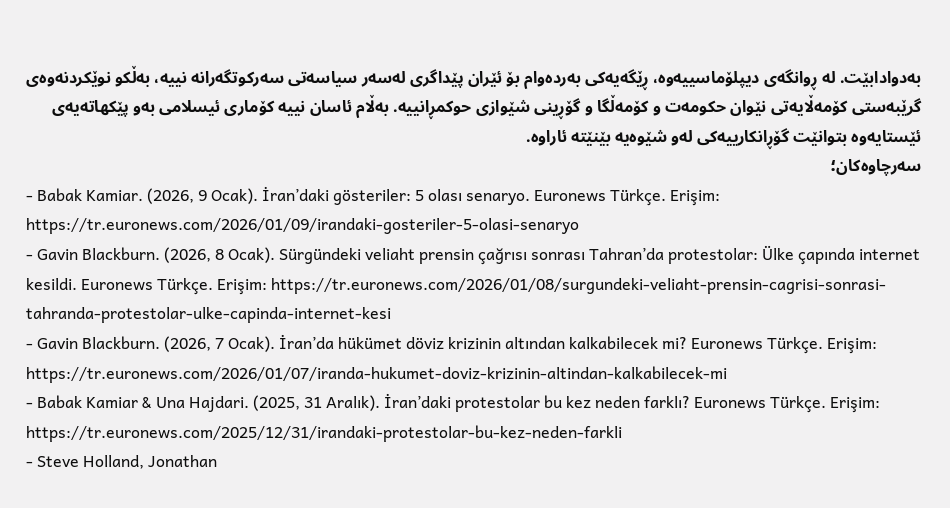بەدوادابێت. لە ڕوانگەی دیپلۆماسییەوە، ڕێگەیەکی بەردەوام بۆ ئێران پێداگری لەسەر سیاسەتی سەرکوتگەرانە نییە، بەڵکو نوێکردنەوەی گرێبەستی کۆمەڵایەتی نێوان حکومەت و کۆمەڵگا و گۆڕینی شێوازی حوکمڕانییە. بەڵام ئاسان نییە کۆماری ئیسلامی بەو پێکهاتەیەی ئێستایەوە بتوانێت گۆڕانکارییەکی لەو شێوەیە بێنێتە ئاراوە.
سەرچاوەکان؛
- Babak Kamiar. (2026, 9 Ocak). İran’daki gösteriler: 5 olası senaryo. Euronews Türkçe. Erişim: https://tr.euronews.com/2026/01/09/irandaki-gosteriler-5-olasi-senaryo
- Gavin Blackburn. (2026, 8 Ocak). Sürgündeki veliaht prensin çağrısı sonrası Tahran’da protestolar: Ülke çapında internet kesildi. Euronews Türkçe. Erişim: https://tr.euronews.com/2026/01/08/surgundeki-veliaht-prensin-cagrisi-sonrasi-tahranda-protestolar-ulke-capinda-internet-kesi
- Gavin Blackburn. (2026, 7 Ocak). İran’da hükümet döviz krizinin altından kalkabilecek mi? Euronews Türkçe. Erişim: https://tr.euronews.com/2026/01/07/iranda-hukumet-doviz-krizinin-altindan-kalkabilecek-mi
- Babak Kamiar & Una Hajdari. (2025, 31 Aralık). İran’daki protestolar bu kez neden farklı? Euronews Türkçe. Erişim: https://tr.euronews.com/2025/12/31/irandaki-protestolar-bu-kez-neden-farkli
- Steve Holland, Jonathan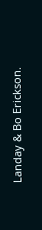Landay & Bo Erickson.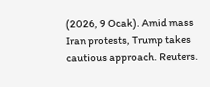(2026, 9 Ocak). Amid mass Iran protests, Trump takes cautious approach. Reuters.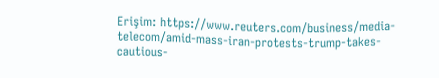Erişim: https://www.reuters.com/business/media-telecom/amid-mass-iran-protests-trump-takes-cautious-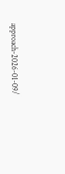approach-2026-01-09/